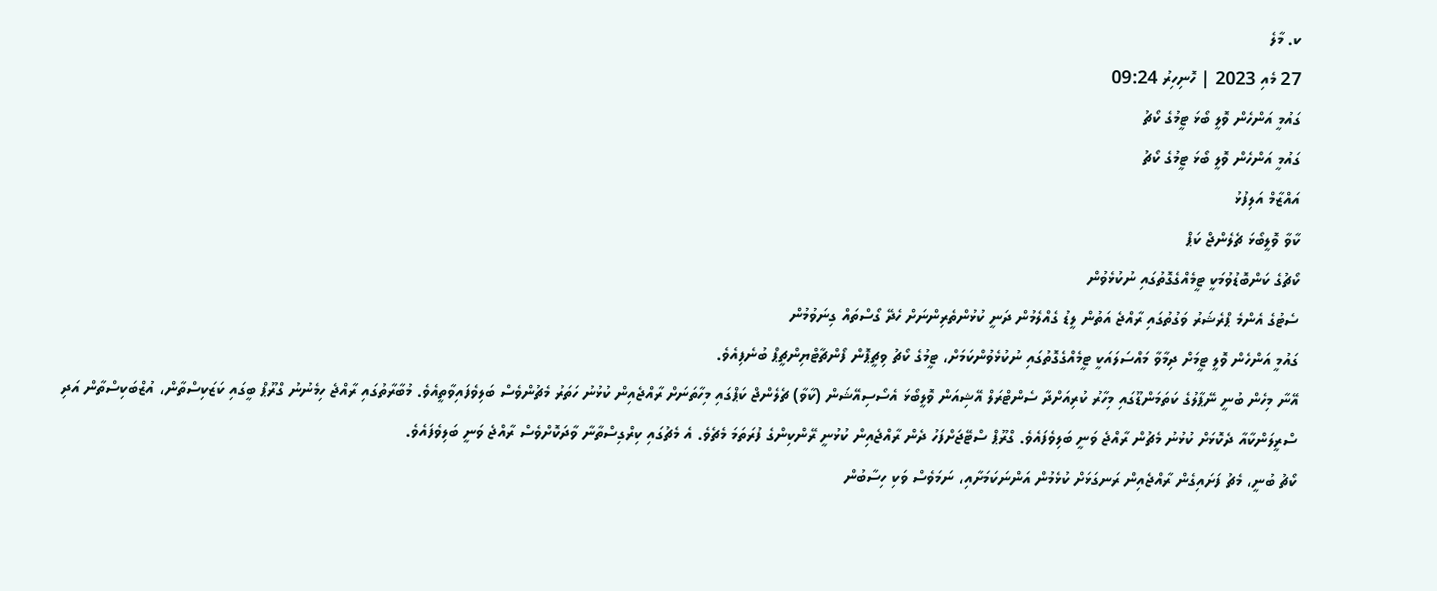ކ. މާލެ
27 މެއި 2023 | ހޮނިހިރު 09:24
ގައުމީ އަންހެން ވޮލީ ބޯޅަ ޓީމުގެ ކޯޗު
ގައުމީ އަންހެން ވޮލީ ބޯޅަ ޓީމުގެ ކޯޗު
އައްޒާމް އަލިފުޅު
ކާވާ ވޮލީބޯޅަ ޗެލެންޖް ކަޕް
ކޯޗުގެ ކަންބޮޑުވުމަކީ ޓީމެއްގެގޮތުގައި ނުކުޅެވުން
ސެޓުގެ އެންމެ ޕްރެޝަރު ވަގުތުގައި ރާއްޖެ އަތުން ލީޑު ގެއްލެމުން ދަނީ ކުޅުންތެރިންނަށް ހެދޭ ގޯސްތައް ގިނަވުމުން
ގައުމީ އަންހެން ވޮލީ ޓީމަށް ދިމާވާ މައްސަލައަކީ ޓީމެއްގެގޮތުގައި ނުކުޅެވުންކަމަށް، ޓީމުގެ ކޯޗު ވިޗީޕޮން ފޯންޗާޓްޔިންޗީޕް ބުނެފިއެވެ.
އޭނާ މިހެން ބުނީ ނޭޕާލުގެ ކަތަމަންޑޫގައި މިހާރު ކުރިއަށްދާ ސެންޓްރަލް އޭޝިއަން ވޮލީބޯޅަ އެސޯސިއޭޝަން (ކާވާ) ޗެލެންޖް ކަޕްގައި މިހާތަނަށް ރާއްޖެއިން ކުޅުނު ހަތަރު މެޗުންވެސް ބަލިވެފައިވާތީއެވެ. މުބާރާތުގައި ރާއްޖެ ހިމެނުނު ގްރޫޕް ބީގައި ކަޒަކިސްތާން، އުޒްބަކިސްތާން އަދި ސްރީލަންކާއާ ދެކޮޅަށް ކުޅުނު މެޗުން ރާއްޖެ ވަނީ ބަލިވެފައެވެ. ގްރޫޕް ސްޓޭޖަށްފަހު ދެން ރާއްޖެއިން ކުޅުނީ ރޭންކިންގެ ފުރަތަމަ މެޗެވެ. އެ މެޗުގައި ކިރްގިސްތާނާ ވާދަކޮށްވެސް ރާއްޖެ ވަނީ ބަލިވެފައެވެ.
ކޯޗު ބުނީ، މެޗު ފަށައިގެން ރާއްޖެއިން ރަނގަޅަށް ކުޅެމުން އަންނަކަމަށާއި، ނަމަވެސް ވަކި ހިސާބުން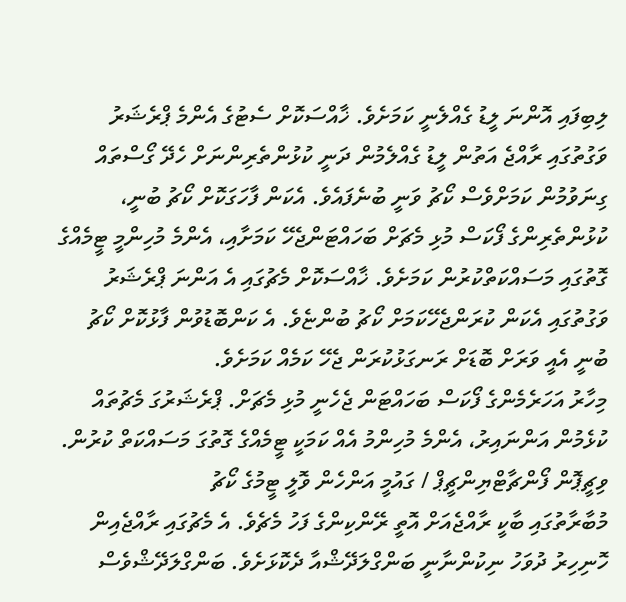ލިބިފައި އޮންނަ ލީޑު ގެއްލެނީ ކަމަށެވެ. ޚާއްސަކޮށް ސެޓުގެ އެންމެ ޕްރެޝަރު ވަގުތުގައި ރާއްޖެ އަތުން ލީޑު ގެއްލެމުން ދަނީ ކުޅުންތެރިންނަށް ހެދޭ ގޯސްތައް ގިނަވުމުން ކަމަށްވެސް ކޯޗު ވަނީ ބުނެފައެވެ. އެކަން ފާހަގަކޮށް ކޯޗު ބުނީ، ކުޅުންތެރިންގެ ފޯކަސް މުޅި މެޗަށް ބަހައްޓަންޖެހޭ ކަމަށާއި، އެންމެ މުހިންމީ ޓީމެއްގެ ގޮތުގައި މަސައްކަތްކުރުން ކަމަށެވެ. ޚާއްސަކޮށް މެޗުގައި އެ އަންނަ ޕްރެޝަރު ވަގުތުގައި އެކަން ކުރަންޖެހޭކަމަށް ކޯޗު ބުންޏެވެ. އެ ކަންބޮޑުވުން ފާޅުކޮށް ކޯޗު ބުނީ އެއީ ވަރަށް ބޮޑަށް ރަނގަޅުކުރަން ޖެހޭ ކަމެއް ކަމަށެވެ.
މިހާރު އަހަރެމެންގެ ފޯކަސް ބަހައްޓަން ޖެހެނީ މުޅި މެޗަށް. ޕްރެޝަރުގަ މެޗުތައް ކުޅެމުން އަންނައިރު، އެންމެ މުހިންމު އެއް ކަމަކީ ޓީމެއްގެ ގޮތުގަ މަސައްކަތް ކުރުން.
ވިޗީޕޮން ފޯންޗާޓްޔިންޗީޕް / ގައުމީ އަންހެން ވޮލީ ޓީމުގެ ކޯޗު
މުބާރާތުގައި ބާކީ ރާއްޖެއަށް އޮތީ ރޭންކިންގެ ފަހު މެޗެވެ. އެ މެޗުގައި ރާއްޖެއިން ހޮނިހިރު ދުވަހު ނިކުންނާނީ ބަންގްލަދޭޝްއާ ދެކޮޅަށެވެ. ބަންގްލަދޭޝްވެސް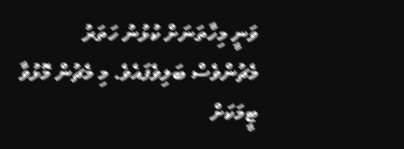ވަނީ މިހާތަނަށް ކުޅުނު ހަތަރު މެޗުންވެސް ބަލިވެފައެވެ. މި މެޗުން މޮޅުވާ ޓީމަކަށް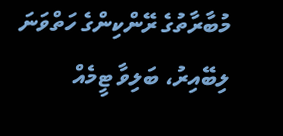މުބާރާތުގެ ރޭންކިންގެ ހަތްވަނަ ލިބޭއިރު، ބަލިވާ ޓީމެއް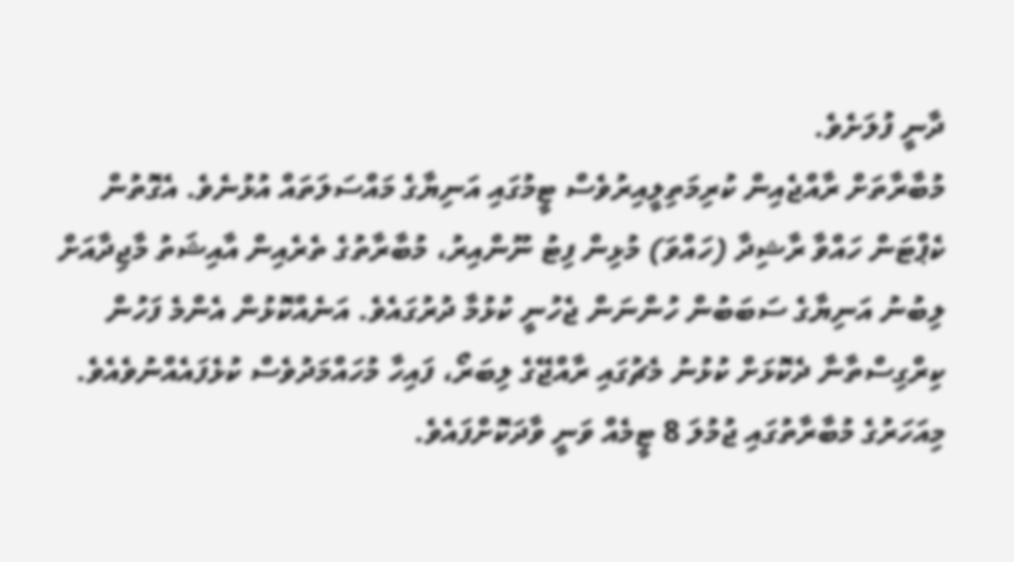ދާނީ ފުލަށެވެ.
މުބާރާތަށް ރާއްޖެއިން ކުރިމަތިލީއިރުވެސް ޓީމުގައި އަނިޔާގެ މައްސަލަތައް އުޅުނެވެ. އެގޮތުން ކެޕްޓަން ހައްވާ ރާޝިދާ (ހައްވަ) މުޅިން ފިޓު ނޫންއިރު، މުބާރާތުގެ ތެރެއިން އާއިޝަތު މާޖިދާއަށް ލިބުނު އަނިޔާގެ ސަބަބުން ހުންނަން ޖެހުނީ ކުޅުމާ ދުރުގައެވެ. އަނެއްކޮޅުން އެންމެ ފަހުން ކިރްގިސްތާނާ ދެކޮޅަށް ކުޅުނު މެޗުގައި ރާއްޖޭގެ ލިބަރޯ، ފައިހާ މުހައްމަދުވެސް ކުޅެފައެއްނުވެއެވެ.
މިއަހަރުގެ މުބާރާތުގައި ޖުމުލަ 8 ޓީމެއް ވަނީ ވާދަކޮށްފައެވެ.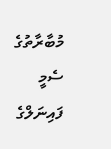މުބާރާތުގެ ސެމީ ފައިނަލްގެ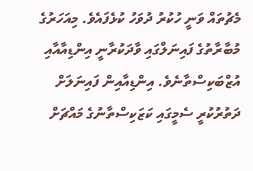މެޗުތައް ވަނީ ހުކުރު ދުވަހު ކުޅެފައެވެ. މިއަހަރުގެ މުބާރާތުގެ ފައިނަލްގައި ވާދަކުރާނީ އިންޑިއާއާއި އުޒްބަކިސްތާނެވެ. އިންޑިއާއިން ފައިނަލަށް ދަތުރުކުރީ ސެމީގައި ކަޒަކިސްތާނުގެ މައްޗަށް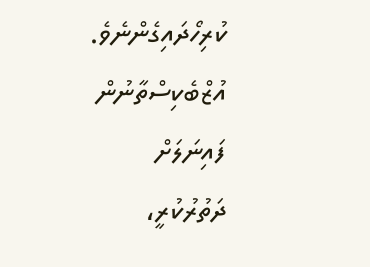ކުރިހޯދައިގެންނެވެ. އުޒްބެކިސްތާނުން ފައިނަލަށް ދަތުރުކުރީ،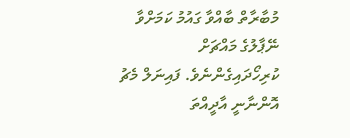މުބާރާތް ބާއްވާ ގައުމު ކަމަށްވާ ނޭޕާލުގެ މައްޗަށް ކުރިހޯދައިގެންނެވެ. ފައިނަލް މެޗު އޮންނާނީ އާދީއްތަ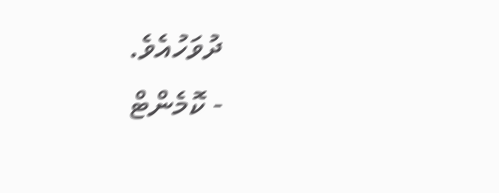ދުވަހުއެވެ.
- ކޮމެންޓް